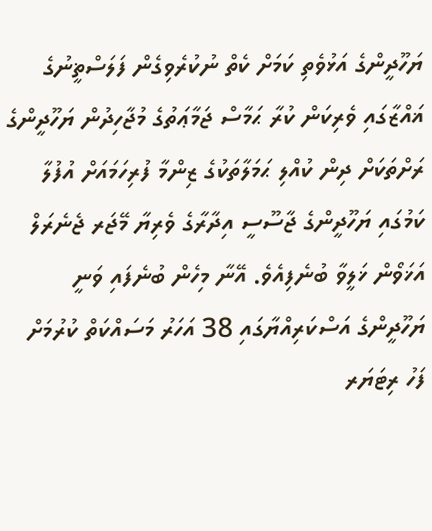ޔަހޫދީންގެ އަޅުވެތި ކަމަށް ކެތް ނުކުރެވިގެން ފަލަސްޡީނުގެ ޣައްޒާގައި ވެރިކަން ކުރާ ޙަމާސް ޖަމާޢަތުގެ މުޖާހިދުން ޔަހޫދީންގެ ރަށްތަކަށް ދިން ކުއްލި ޙަމަލާތަކުގެ ޒިންމާ ފުރިހަމައަށް އުފުލާ ކަމުގައި ޔަހޫދީންގެ ޖާސޫސީ އިދާރާގެ ވެރިޔާ މޭޖަރ ޖެނެރަލް އަޚަވޯން ޚަލީވާ ބުނެފިއެވެ. އޭނާ މިހެން ބުނެފައި ވަނީ ޔަހޫދީންގެ އަސްކަރިއްޔާގައި 38 އަހަރު މަސައްކަތް ކުރުމަށް ފަހު ރިޓަޔަރ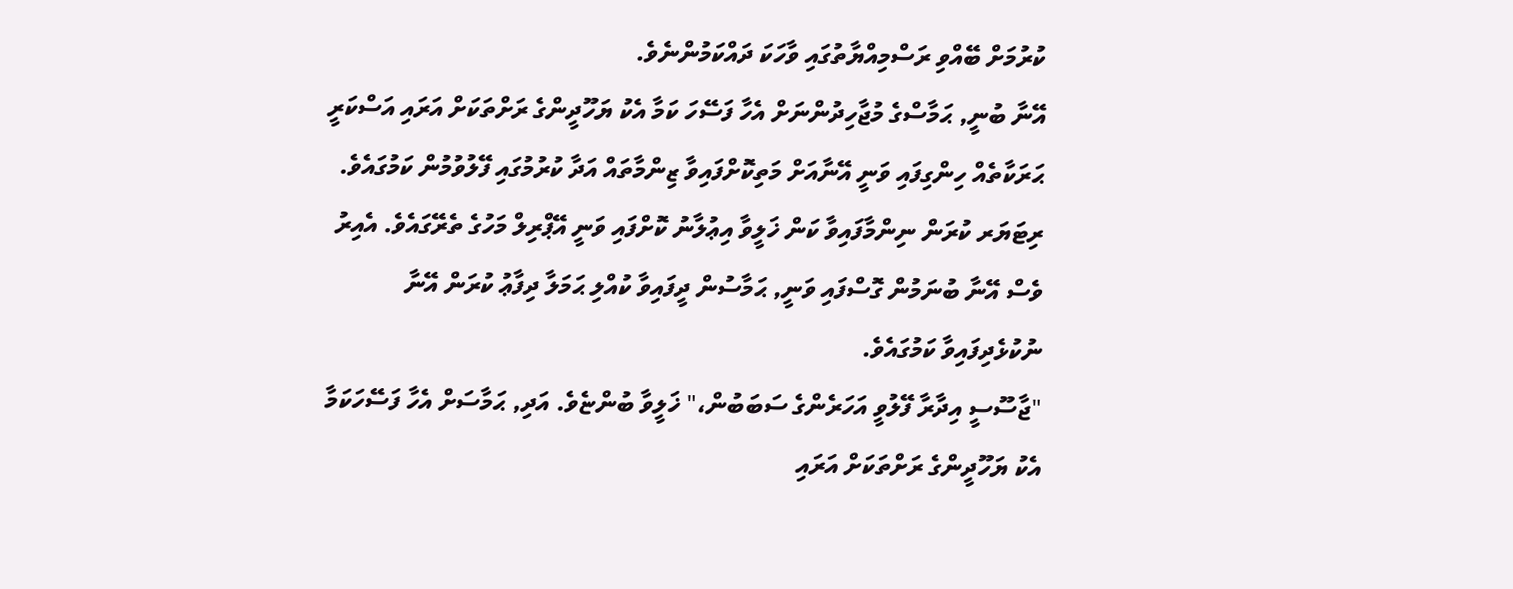ކުރުމަށް ބޭއްވި ރަސްމިއްޔާތުގައި ވާހަކަ ދައްކަމުންނެވެ.
އޭނާ ބުނީ, ޙަމާސްގެ މުޖާހިދުންނަށް އެހާ ފަސޭހަ ކަމާ އެކު ޔަހޫދީންގެ ރަށްތަކަށް އަރައި އަސްކަރީ ޙަރަކާތެއް ހިންގިފައި ވަނީ އޭނާއަށް މަތިކޮށްފައިވާ ޒިންމާތައް އަދާ ކުރުމުގައި ފޭލުވުމުން ކަމުގައެވެ. ރިޓަޔަރ ކުރަން ނިންމާފައިވާ ކަން ޚަލީވާ އިޢުލާނު ކޮށްފައި ވަނީ އޭޕްރިލް މަހުގެ ތެރޭގައެވެ. އެއިރު ވެސް އޭނާ ބުނަމުން ގޮސްފައި ވަނީ, ޙަމާސުން ދީފައިވާ ކުއްލި ޙަމަލާ ދިފާޢު ކުރަން އޭނާ ނުކުޅެދިފައިވާ ކަމުގައެވެ.
"ޖާސޫސީ އިދާރާ ފޭލުވީ އަހަރެންގެ ސަބަބުން،" ޚަލީވާ ބުންޏެވެ. އަދި, ޙަމާސަށް އެހާ ފަސޭހަކަމާ އެކު ޔަހޫދީންގެ ރަށްތަކަށް އަރައި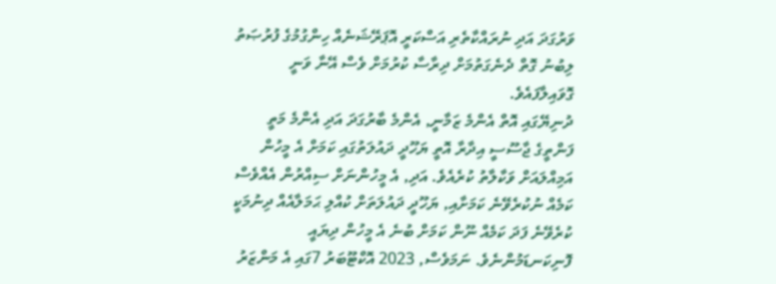ވަރުގަދަ އަދި ނުރައްކާތެރި އަސްކަރީ އޮޕަރޭޝަނެއް ހިންގުމުގެ ފުރުޞަތު ލިބުނު ގޮތް ދެނެގަތުމަށް ދިރާސާ ކުރުމަށް ވެސް އޭނާ ވަނީ ގޮވައިލާފައެވެ.
ދުނިޔޭގައި އޮތް އެންމެ ޒަމާނީ, އެންމެ ބާރުގަދަ އަދި އެންމެ މަތީ ފަންތީގެ ޖާސޫސީ އިދާރާ އޮތީ ޔަހޫދީ ދައުލަތުގައި ކަމަށް އެ މީހުން އަމިއްލައަށް ވަކާލާތު ކުރެއެވެ. އަދި, އެ މީހުންނަށް ސިއްރުން އެއްވެސް ކަމެއް ނުކުރެވޭނެ ކަމަށާއި, ޔަހޫދީ ދައުލަތަށް ކުއްލި ޙަމަލާއެއް ދިނުމަކީ ކުރެވޭނެ ފަދަ ކަމެއް ނޫން ކަމަށް ބުނެ އެ މީހުން ދިޔައީ ފޮނިކަނޑަމުންނެވެ. ނަމަވެސް, 2023 އޮކްޓޫބަރު 7ގައި އެ މަންޒަރު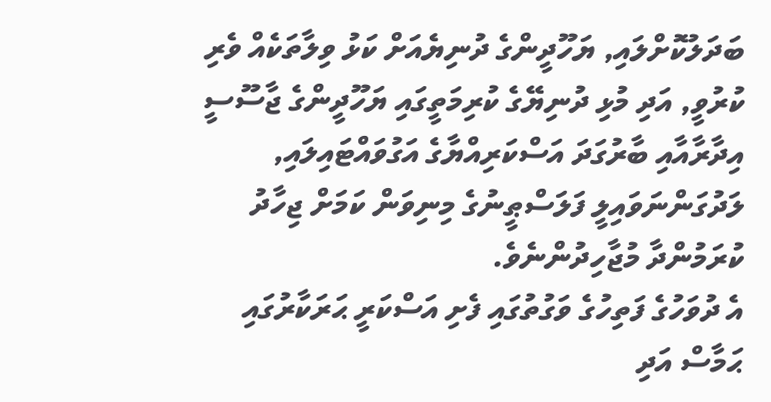ބަދަލުކޮށްލައި, ޔަހޫދީންގެ ދުނިޔެއަށް ކަޅު ވިލާތަކެއް ވެރި ކުރުވީ, އަދި މުޅި ދުނިޔޭގެ ކުރިމަތީގައި ޔަހޫދީންގެ ޖާސޫސީ އިދާރާއާއި ބާރުގަދަ އަސްކަރިއްޔާގެ އަގުވައްޓައިލައި, ލަދުގަންނަވައިލީ ފަލަސްޠީނުގެ މިނިވަން ކަމަށް ޖިހާދު ކުރަމުންދާ މުޖާހިދުންނެވެ.
އެ ދުވަހުގެ ފަތިހުގެ ވަގުތުގައި ފެށި އަސްކަރީ ޙަރަކާރުގައި ޙަމާސް އަދި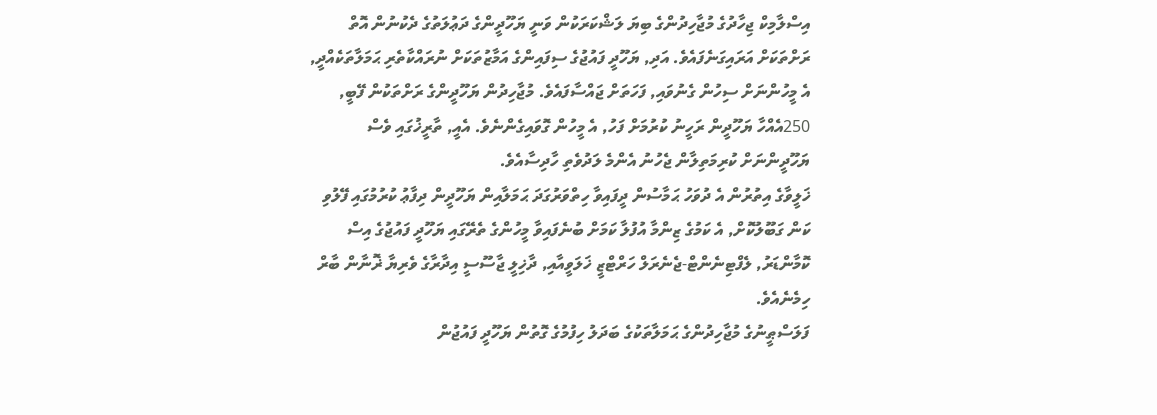އިސްލާމިކް ޖިހާދުގެ މުޖާހިދުންގެ ބިޔަ ލަޝްކަރަކުން ވަނީ ޔަހޫދީންގެ ދަޢުލަތުގެ ދެކުނުން އޮތް ރަށްތަކަށް އަރައިގަނެފައެވެ. އަދި, ޔަހޫދީ ފައުޖުގެ ސިފައިންގެ އަމާޒުތަކަށް ނުރައްކާތެރި ޙަމަލާތަކެއްދީ, އެ މީހުންނަށް ސިހުން ގެނުވައި, ފަހަތަށް ޖައްސާފައެވެ. މުޖާހިދުން ޔަހޫދީންގެ ރަށްތަކުން ފޭބީ, 250އެއްހާ ޔަހޫދީން ރަހީނު ކުރުމަށް ފަހު, އެ މީހުން ގޮވައިގެންނެވެ. އެއީ, ތާރީޚުގައި ވެސް ޔަހޫދީންނަށް ކުރިމަތިލާން ޖެހުނު އެންމެ ލަދުވެތި ހާދިސާއެވެ.
ޚަލީވާގެ އިތުރުން އެ ދުވަހު ޙަމާސުން ދީފައިވާ ހިތްވަރުގަދަ ޙަމަލާއިން ޔަހޫދީން ދިފާޢު ކުރުމުގައި ފޭލުވި ކަން ގަބޫލުކޮށް, އެ ކަމުގެ ޒިންމާ އުފުލާ ކަމަށް ބުނެފައިވާ މީހުންގެ ތެރޭގައި ޔަހޫދީ ފައުޖުގެ އިސް ކޮމާންޑަރު, ލެފްޓިނެންޓް-ޖެނެރަލް ހަރްޓްޒީ ޚަލަވީއާއި, ދާޚިލީ ޖާސޫސީ އިދާރާގެ ވެރިޔާ ޜޮނާން ބާރް ހިމެނެއެވެ.
ފަލަސްޠީނުގެ މުޖާހިދުންގެ ޙަމަލާތަކުގެ ބަދަލު ހިފުމުގެ ގޮތުން ޔަހޫދީ ފައުޖުން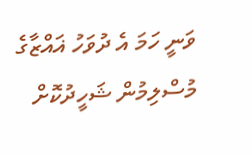ވަނީ ހަމަ އެ ދުވަހު ޣައްޒާގެ މުސްލިމުން ޝަހީދުކޮށް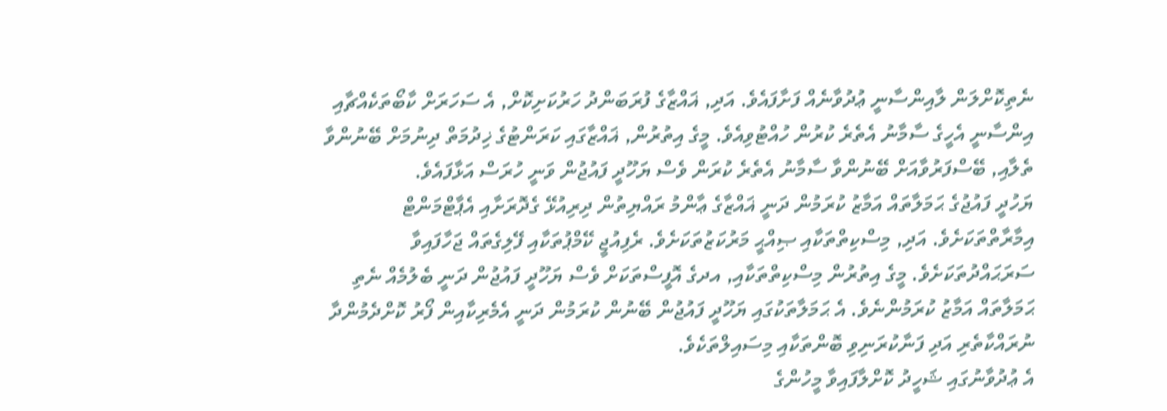ނެތިކޮށްލަން ލާއިންސާނީ ޢުދުވާނެއް ފަށާފައެވެ. އަދި, ޣައްޒާގެ ފުރަބަންދު ހަރުކަށިކޮށް, އެ ސަހަރަށް ކާބޯތަކެއްޗާއި އިންސާނީ އެހީގެ ސާމާނު އެތެރެ ކުރުން ހުއްޓުވިއެވެ. މީގެ އިތުރުން, ޣައްޒާގައި ކަރަންޓުގެ ޚިދުމަތް ދިނުމަށް ބޭނުންވާ ތެލާއި, ބޭސްފަރުވާއަށް ބޭނުންވާ ސާމާނު އެތެރެ ކުރަން ވެސް ޔަހޫދީ ފައުޖުން ވަނީ ހުރަސް އަޅާފައެވެ.
ޔަހުދީ ފައުޖުގެ ޙަމަލާތައް އަމާޒު ކުރަމުން ދަނީ ޣައްޒާގެ ޢާންމު ރައްޔިތުން ދިރިއުޅޭ ގެދޮރަށާއި އެޕާޓްމަންޓް އިމާރާތްތަކަށެވެ. އަދި, މިސްކިތްތަކާއި ޞިއްޙީ މަރުކަޒުތަކަށެވެ. ރެފިއުޖީ ކޭމްޕުތަކާއި ފޭލިގެތައް ޖަހާފައިވާ ސަރަޙައްދުތަކަށެވެ. މީގެ އިތުރުން މިސްކިތްތަކާއި, އދގެ އޮފީސްތަކަށް ވެސް ޔަހޫދީ ފައުޖުން ދަނީ ބެލުމެއް ނެތި ޙަމަލާތައް އަމާޒު ކުރަމުންނެވެ. އެ ޙަމަލާތަކުގައި ޔަހޫދީ ފައުޖުން ބޭނުން ކުރަމުން ދަނީ އެމެރިކާއިން ފޯރު ކޮށްދެމުންދާ ނުރައްކާތެރި އަދި ފަނާކުރަނިވި ބޮންތަކާއި މިސައިލްތަކެވެ.
އެ ޢުދުވާނުގައި ޝަހީދު ކޮށްލާފައިވާ މީހުންގެ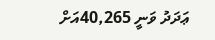ޢަދަދު ވަނީ 40,265އަށް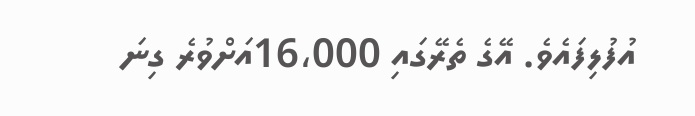އުފުލިފައެވެ. އޭގެ ތެރޭގައި 16،000އަށްވުރެ ގިނަ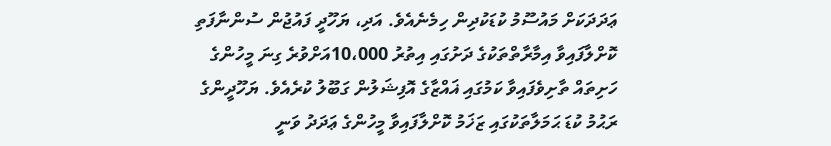ޢަދަދަކަށް މައުސޫމު ކުޑަކުދިން ހިމެނެއެވެ. އަދި، ޔަހޫދީ ފައުޖުން ސުންނާފަތި ކޮށްލާފައިވާ އިމާރާތްތަކުގެ ދަށުގައި އިތުރު 10،000އަށްވުރެ ގިނަ މީހުންގެ ހަށިތައް ތާށިވެފައިވާ ކަމުގައި ޣައްޒާގެ އޮފިޝަލުން ގަބޫލު ކުރެއެވެ. ޔަހޫދީންގެ ރަޙުމު ކުޑަ ޙަމަލާތަކުގައި ޒަޚަމު ކޮށްލާފައިވާ މީހުންގެ ޢަދަދު ވަނީ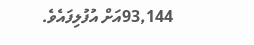93,144އަށް އުފުލިފައެވެ.